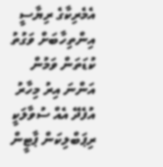އެމެރިކާގެ ރިޔާސީ އިންތިހާބަށް ވަގުތު ކުޑަތަން ވަމުން އަންނަ އިރު މިހާރު އުފެދޭ އެއް ސުވާލަކީ ރިޕަބްލިކަން ޕާޓީން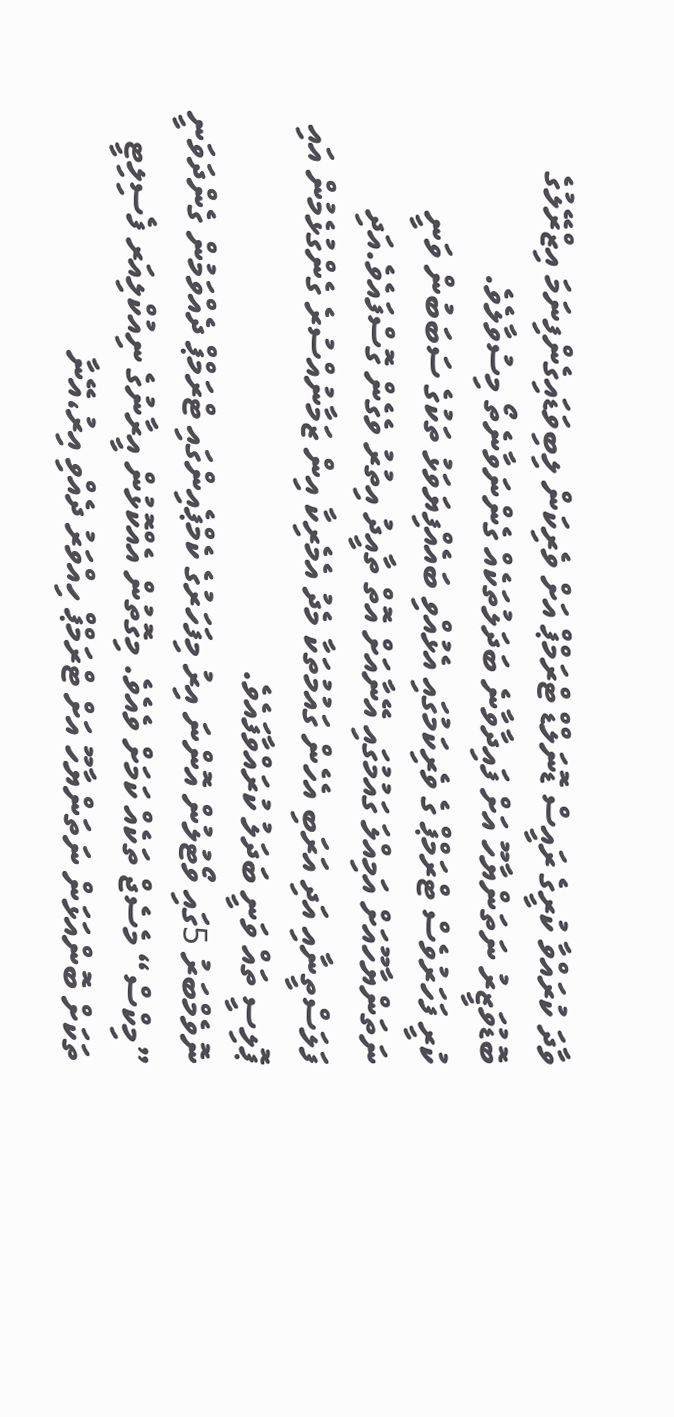ވާދަ ކުރައްވާ ކުރީގެ ރައީސް ޑޮނަލްޑް ޓްރަމްޕް އަށް ވެރިކަން ލިބިވަޑައިގެންފިނަމަ އިޒްރޭލުގެ ބޮޑުވަޒީރު ނަތަންޔާހޫ އަށް ފައިދާވާނެ ބަދަލުތަކެއް ގެންނަވާނެތޯ މިސުވާލެވެ.
ކުރީ ފަހަރުވެސް ޓްރަމްޕް ގެ ވެރިކަމުގައި އެޅުއްވި ބައެއްފިޔަވަޅު ތަކުގެ ސަބަބުން ވަނީ ނަތަންޔާހޫއަށް އަމިއްލަ ގައުމުގައި އޭނާއަށް އޮތް ތާއީދު އިތުރު ވެގެން ގޮސްފައެވެ.އަދި ފަލަސްތީނާއި އަދި އަރަބި އެހެން ގައުމުތަކާ މެދު އެމެރިކާ އިން ޒަމާނުއްސުރެ ގެންގުޅެމުން އައި ޕޮލިސީ ތައް ވަނީ ބަދަލު ކުރައްވާފައެވެ.
ނޮވެމްބަރު 5ގައި ވޯޓުލުން އޮންނަ އިރު މިފަހަރުގެ ކެމްޕެއިންގައި ޓްރަމްޕް ދެއްވަމުން ގެންދަވަނީ ”މިކްސް“ މެސެޖް ތަކެއް ކަމަށް ވެއެވެ. މިގޮތުން އެއްކޮޅުން އީރާނުގެ ނިއުކްލިއަރ ފެސިލިޓީ ތަކަށް ބޮންއަޅަން ނަތަންޔާހޫ އަށް ޓްރަމްޕް ހިއްވަރު ދެއްވި އިރު،އޭނާ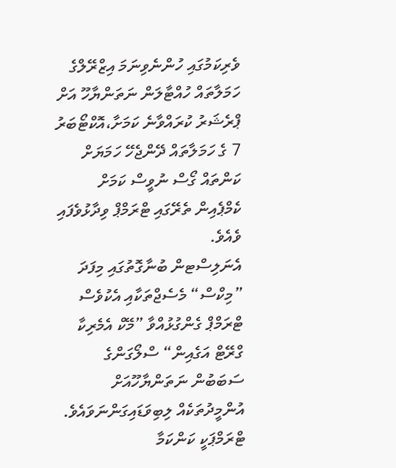ވެރިކަމުގައި ހުންނެވިނަމަ އިޒްރޭލްގެ ހަމަލާތައް ހުއްޓާލަން ނަތަންޔާހޫ އަށް ޕްރެޝަރު ކުރައްވާނެ ކަމަށާ،އޮކްޓޯބަރު 7 ގެ ހަމަލާތައް ދޭންޖެހޭ ހަމަޔަށް ކަންތައް ގޯސް ނުވީސް ކަމަށް ކެމްޕެއިން ތެރޭގައި ޓްރަމްޕް ވިދާޅުވެފައި ވެއެވެ.
އެނަލިސްޓން ބުނާގޮތުގައި މިފަދަ ”މިކްސް“ މެސެޖްތަކާއި އެކުވެސް ޓްރަމްޕް ގެންގުޅުއްވާ ”މޭކް އެމެރިކާ ގްރޭޓް އަގެއިން“ ސްލޯގަންގެ ސަބަބުން ނަތަންޔާހޫއަށް އުންމީދުތަކެއް ލިބިވަޑައިގަންނަވައެވެ.
ޓްރަމްޕަކީ ކަންކަމާ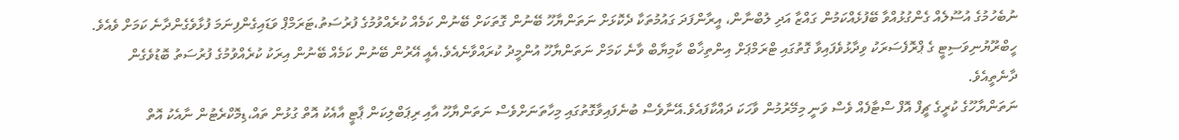ނުބެހުމުގެ އުސޫލެއް ގެންގުޅުއްވާ ބޭފުޅެއްކަމުން ގައްޒާ އަދި ލުބްނާން، އީރާންފަދަ ގައުމުތަކާ ދެކޮޅަށް ނަތަންޔާހޫ ބޭނުން ގޮތަކަށް ބޭނުން ކަމެއް ކުރެއްވުމުގެ ފުރުސަތު،ޓަރަމްޕް ވަޑައިގެންފިނަމަ ފުޅާވެގެންދާނެ ކަމަށް ވެއެވެ.
ހީބްރޫޔުނިވަސިޓީ ގެ ޕްރޮފެސަރަކު ވިދާޅުވެފައިވާ ގޮތުގައި ޓްރަމްޕަށް އިންތިޚާބް ކާމިޔާބް ވާނެ ކަމަށް ނަތަންޔާހޫ އުންމީދު ކުރައްވާނެއެވެ.އެއީ އޭރުން ބޭނުން ކަމެއް ބޭނުން އިރަކު ކުރެއްވުމުގެ ފުރުސަތު ބޮޑުވެގެން ދާނެތީއެވެ.
ނަތަންޔާހޫގެ ކުރީގެ ޗީފް އޮފް ސްޓާފެއް ވެސް ވަނީ މިމޭރުމުން ވާހަކަ ދައްކާފައެވެ.އޭނާވެސް ބުނެފައިވާގޮތުގައި މިހާތަނަށްވެސް ނަތަންޔާހޫ އާއި ރިޕަބްލިކަން ޕާޓީ އާއެކު އޮތް ގުޅުން ތައް،ޑިމޮކްރެޓުން ނާއެކު އޮތް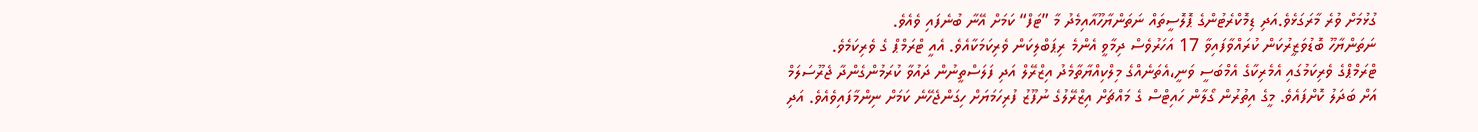ގުޅުމަށް ވުރެ މާރަގަޅެވެ.އަދި ޑިމޮކްރެޓުންގެ ޕޮލޮސީތައް ނަތަންޔާހޫއާއިމެދު މާ ”ޓަފް“ ކަމަށް އޭނާ ބުނެފައި ވެއެވެ.
ނަތަންޔާހޫ ބޮޑުވަޒީރުކަން ކުރައްވާފައިވާ 17 އަހަރުވެސް ދިމާވީ އެންމެ ރިޕަބްލިކަން ވެރިކަމަކާއެވެ. އެއީ ޓްރަމްޕް ގެ ވެރިކަމެވެ.
ޓްރަމްޕްގެ ވެރިކަމުގައި އެމެރިކާގެ އެމްބަސީ ވަނީ،އެތަނެއްގެ މިލްކިއްޔާތާމެދު އިޒްރޭލް އަދި ފަލަސްތީނުން ދައުވާ ކުރަމުންގެންދާ ޖެރޫސަލަމް އަށް ބަދަލު ކޮށްފައެވެ. މީގެ އިތުރުން ގޯލާން ހައިޓްސް ގެ މައްޗަށް އިޒްރޭލުގެ ނުފޫޒު ފުރިހަމަޔަށް ހިގަންޖެހޭނެ ކަމަށް ނިންމާފައިވެއެވެ. އަދި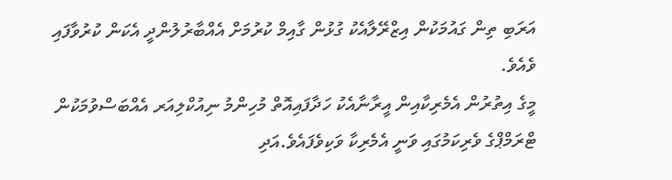އަރަބި ތިން ގައުމަކުން އިޒްރޭލާއެކު ގުޅުން ގާއިމް ކުރުމަށް އެއްބާރުލުންދީ އެކަން ކުރުވާފައި ވެއެވެ.
މީގެ އިތުރުން އެމެރިކާއިން އީރާނާއެކު ހަދާފައިއޮތް މުހިންމު ނިއުކްލިއަރ އެއްބަސްވުމަކުން ޓްރަމްޕްގެ ވެރިކަމުގައި ވަނީ އެމެރިކާ ވަކިވެފައެވެ.އަދި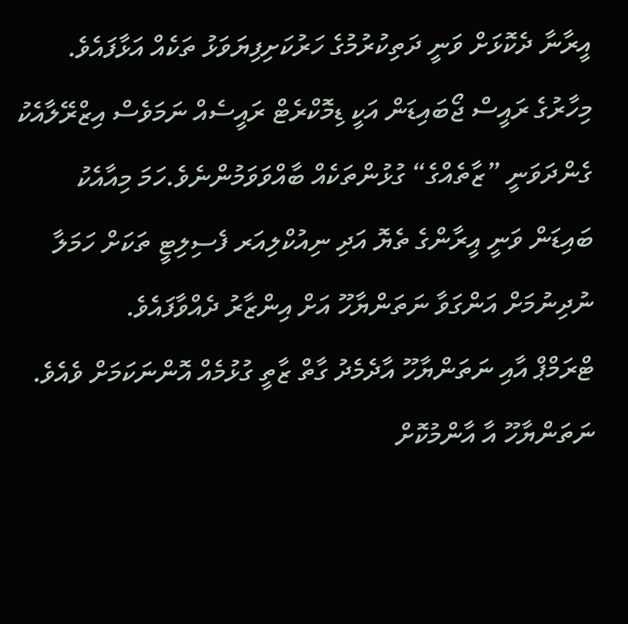އީރާނާ ދެކޮޅަށް ވަނީ ދަތިކުރުމުގެ ހަރުކަށިފިޔަވަޅު ތަކެއް އަޅާފައެވެ.
މިހާރުގެ ރައީސް ޖޯބައިޑަން އަކީ ޑިމޮކްރެޓް ރައީސެއް ނަމަވެސް އިޒްރޭލާއެކު ގެންދަވަނީ ”ޒާތެއްގެ“ ގުޅުންތަކެއް ބާއްވަވަމުންނެވެ.ހަމަ މިއާއެކު ބައިޑަން ވަނީ އީރާންގެ ތެޔޮ އަދި ނިއުކްލިއަރ ފެސިލިޓީ ތަކަށް ހަމަލާ ނުދިނުމަށް އަންގަވާ ނަތަންޔާހޫ އަށް އިންޒާރު ދެއްވާފައެވެ.
ޓްރަމްޕް އާއި ނަތަންޔާހޫ އާދެމެދު ގާތް ޒާތީ ގުޅުމެއް އޮންނަކަމަށް ވެއެވެ. ނަތަންޔާހޫ އާ އާންމުކޮށް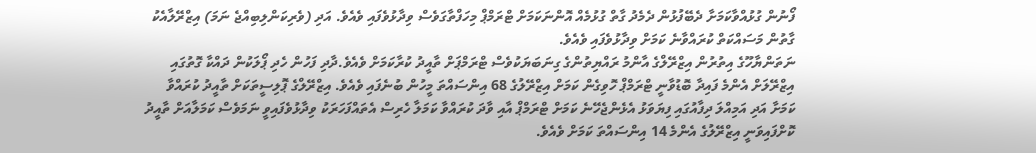ފޯނުން ގުޅުއްވާކަމަށާ ދެބޭފުޅުން ދެމެދު ގާތް ގުޅުމެއް އޮންނަކަމަށް ޓްރަމްޕް މިހަފްތާގަވެސް ވިދާޅުވެފައި ވެއެވެ. އަދި (ވެރިކަންލިބިއްޖެ ނަމަ) އިޒްރޭލާއެކު ގާތުން މަސައްކަތް ކުރައްވާނެ ކަމަށް ވިދާޅުވެފައި ވެއެވެ.
ނަތަންޔާހޫގެ އިތުރުން އިޒްރޭލްގެ އާންމު ރައްޔިތުންގެ ގިނަބަޔަކުވެސް ޓްރަމްޕަށް ތާއީދު ކުރާކަމަށް ވެއެވެ.ދާދި ފަހުން ހެދި ޕޯލަކުން ދައްކާ ގޮތުގައި އިޒްރޭލަށް އެންމެ ފައިދާ ބޮޑުވާނީ ޓްރަމްޕް ހޮވިގެން ކަމަށް އިޒްރޭލުގެ 68 އިންސައްތަ މީހުން ބުނެފައި ވެއެވެ. އިޒްރޭލްގެ ޕޮލިސީތަކަށް ތާއީދު ކުރައްވާ ކަމަށާ އަދި އަމިއްލަ ދިފާއުގައި ފިޔަވަޅު އެޅެންޖެހޭނެ ކަމަށް ޓްރަމްޕް އާއި ވާދަ ކުރައްވާ ކަމަލާ ހެރިސް އެތައްފަހަރަކު ވިދާޅުވެފައިވީ ނަމަވެސް ކަމަލާއަށް ތާއީދު ކޮށްފައިވަނީ އިޒްރޭލުގެ އެންމެ 14 އިންސައްތަ ކަމަށް ވެއެވެ.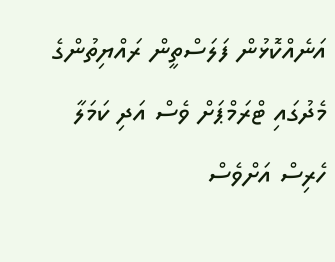އަނެއްކޮޅުން ފަލަސްތީން ރައްޔިތުންގެ މެދުގައި ޓްރަމްޕަށް ވެސް އަދި ކަމަލާ ހެރިސް އަށްވެސް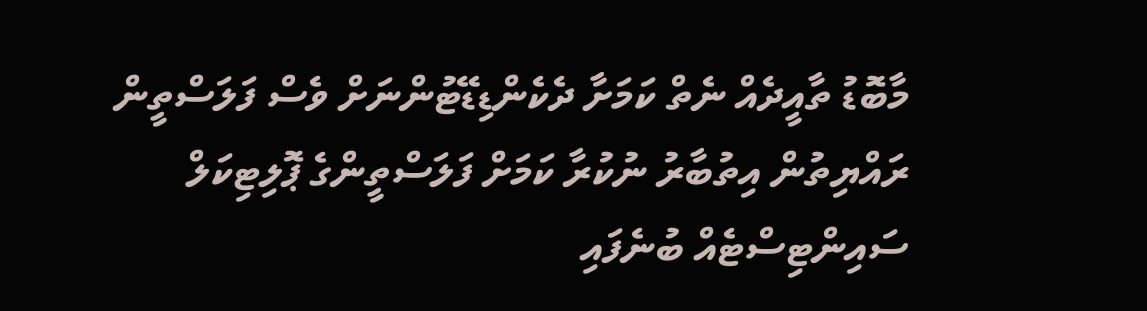މާބޮޑު ތާއީދެއް ނެތް ކަމަށާ ދެކެންޑިޑޭޓުންނަށް ވެސް ފަލަސްތީން ރައްޔިތުން އިތުބާރު ނުކުރާ ކަމަށް ފަލަސްތީންގެ ޕޮލިޓިކަލް ސައިންޓިސްޓެއް ބުނެފައި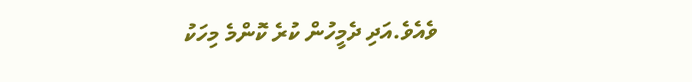ވެއެވެ.އަދި ދެމީހުން ކުރެ ކޮންމެ މިހަކު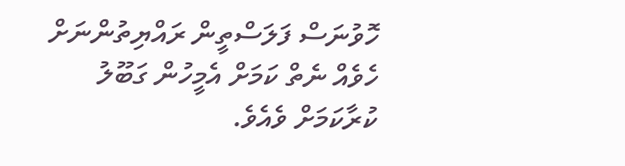ހޮވުނަސް ފަލަސްތީން ރައްޔިތުންނަށް ހެވެއް ނެތް ކަމަށް އެމީހުން ގަބޫލު ކުރާކަމަށް ވެއެވެ.